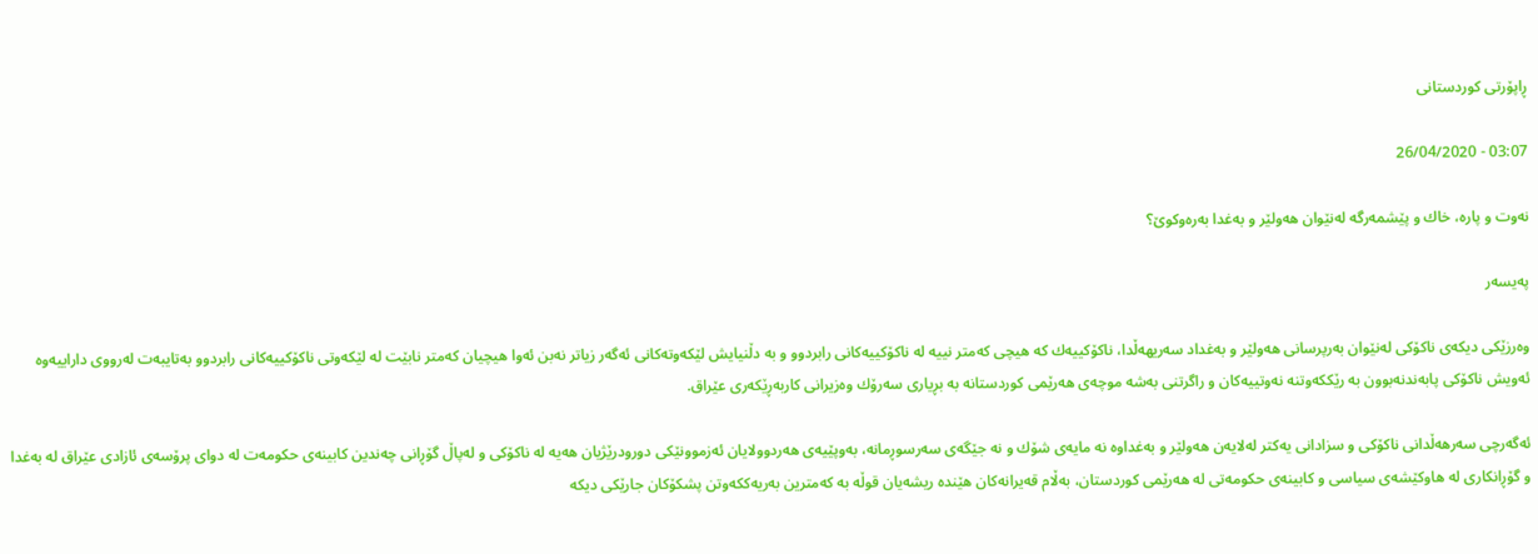ڕاپۆرتی کوردستانی

03:07 - 26/04/2020

نه‌وت و پاره‌، خاك و پێشمه‌رگه‌ له‌نێوان هه‌ولێر و به‌غدا به‌ره‌وكوێ؟‌

پەیسەر

وه‌رزێكى دیكه‌ى ناكۆكى له‌نێوان به‌رپرسانى هه‌ولێر و به‌غداد سه‌ریهه‌ڵدا، ناكۆكییه‌ك كه‌ هیچى كه‌متر نییه‌ له‌ ناكۆكییه‌كانى رابردوو و به‌ دڵنیایش لێكه‌وته‌كانى ئه‌گه‌ر زیاتر نه‌بن ئه‌وا هیچیان كه‌متر نابێت له‌ لێكه‌وتى ناكۆكییه‌كانى رابردوو به‌تایبه‌ت له‌رووى داراییه‌وه‌ ئه‌ویش ناكۆكى پابه‌ندنه‌بوون به‌ رێككه‌وتنه‌ نه‌وتییه‌كان و راگرتنى به‌شه‌ موچه‌ى هه‌رێمى كوردستانه‌ به‌ بڕیارى سه‌رۆك وه‌زیرانى كاربه‌ڕێكه‌رى عێراق.

ئه‌گه‌رچى سه‌رهه‌ڵدانى ناكۆكى و سزادانى یه‌كتر له‌لایه‌ن هه‌ولێر و به‌غداوه‌ نه‌ مایه‌ى شۆك و نه‌ جێگه‌ى سه‌رسوڕمانه‌، به‌وپێیه‌ى هه‌ردوولایان ئه‌زموونێكى دورودرێژیان هه‌یه‌ له‌ ناكۆكى و له‌پاڵ گۆڕانى چه‌ندین كابینه‌ى حكومه‌ت له‌ دواى پرۆسه‌ى ئازادى عێراق له‌ به‌غدا و گۆڕانكارى له‌ هاوكێشه‌ى سیاسى و كابینه‌ى حكومه‌تى له‌ هه‌رێمى كوردستان، به‌ڵام قه‌یرانه‌كان هێنده‌ ریشه‌یان قوڵه‌ به‌ كه‌مترین به‌ریه‌ككه‌وتن پشكۆكان جارێكى دیكه‌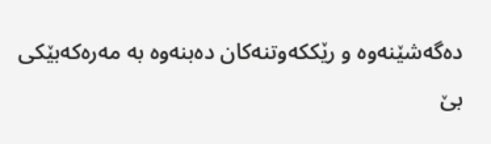ده‌گه‌شێنه‌وه‌ و رێككه‌وتنه‌كان ده‌بنه‌وه‌ به‌ مه‌ره‌كه‌بێكى بێ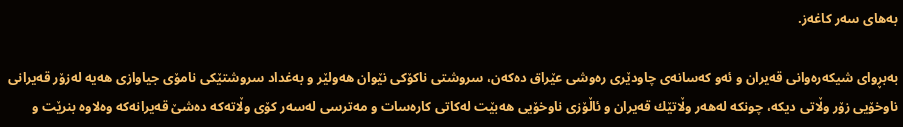به‌هاى سه‌ر كاغه‌ز.

به‌بڕواى شیكه‌ره‌وانى قه‌یران و ئه‌و كه‌سانه‌ى چاودێرى ره‌وشى عێراق ده‌كه‌ن، سروشتى ناكۆكى نێوان هه‌ولێر و به‌غداد سروشتێكى نامۆى جیاوازى هه‌یه‌ له‌زۆر قه‌یرانى ناوخۆیى زۆر وڵاتى دیكه‌، چونكه‌ له‌هه‌ر وڵاتێك قه‌یران و ئاڵۆزى ناوخۆیى هه‌بێت له‌كاتى كاره‌سات و مه‌ترسى له‌سه‌ر كۆى وڵاته‌كه‌ ده‌شێ قه‌یرانه‌كه‌ وه‌لاوه‌ بنرێت و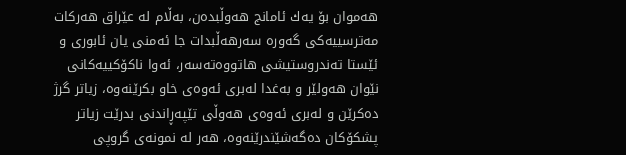هه‌موان بۆ یه‌ك ئامانج هه‌وڵبده‌ن، به‌ڵام له‌ عێراق هه‌ركات مه‌ترسییه‌كى گه‌وره‌ سه‌رهه‌ڵبدات جا ئه‌منى یان ئابورى و ئێستا ته‌ندروستیشى هاتووه‌ته‌سه‌ر، ئه‌وا ناكۆكییه‌كانى نێوان هه‌ولێر و به‌غدا له‌برى ئه‌وه‌ى خاو بكرێنه‌وه‌، زیاتر گرژ ده‌كرێن و له‌برى ئه‌وه‌ى هه‌وڵى تێپه‌ڕاندنى بدرێت زیاتر پشكۆكان ده‌گه‌شێندرێنه‌وه‌، هه‌ر له‌ نمونه‌ى گروپى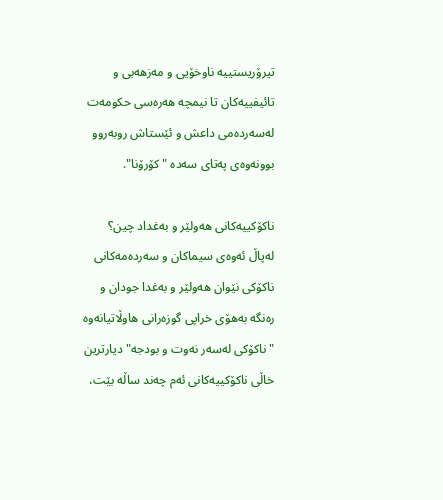تیرۆریستییه‌ ناوخۆیى و مه‌زهه‌بی و تائیفییه‌كان تا نیمچه‌ هه‌ره‌سى حكومه‌ت له‌سه‌رده‌مى داعش و ئێستاش روبه‌روو بوونه‌وه‌ى په‌تاى سه‌ده‌ "كۆرۆنا".

ناكۆكییه‌كانى هه‌ولێر و به‌غداد چین؟
له‌پاڵ ئه‌وه‌ى سیماكان و سه‌رده‌مه‌كانى ناكۆكى نێوان هه‌ولێر و به‌غدا جودان و ره‌نگه‌ به‌هۆى خراپى گوزه‌رانى هاوڵاتیانه‌وه‌ "ناكۆكى له‌سه‌ر نه‌وت و بودجه‌" دیارترین خاڵى ناكۆكییه‌كانى ئه‌م چه‌ند ساڵه‌ بێت،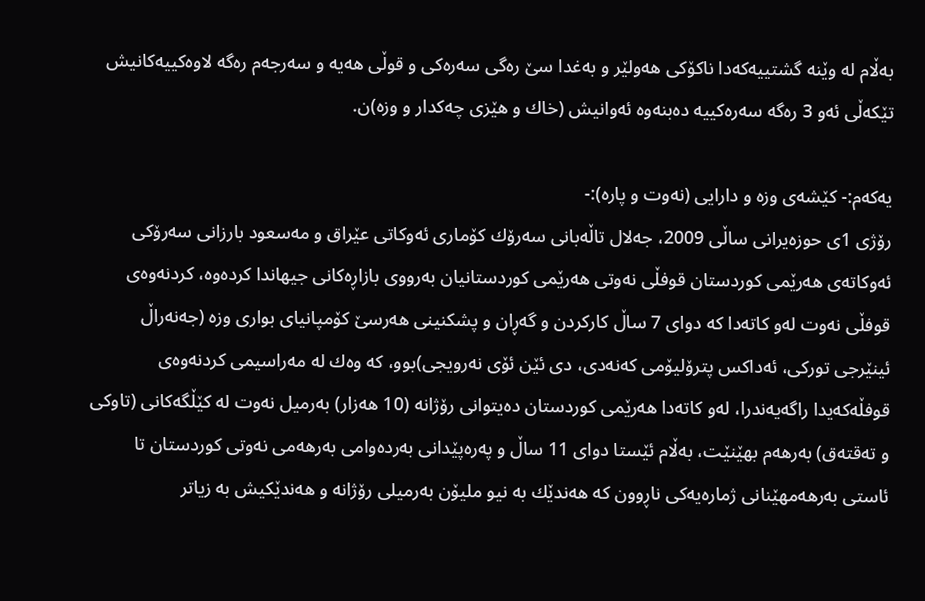به‌ڵام له‌ وێنه‌ گشتییه‌كه‌دا ناكۆكى هه‌ولێر و به‌غدا سێ ره‌گى سه‌ره‌كى و قوڵى هه‌یه‌ و سه‌رجه‌م ره‌گه‌ لاوه‌كییه‌كانیش تێكه‌ڵى ئه‌و 3 ره‌گه‌ سه‌ره‌كییه‌ ده‌بنه‌وه‌ ئه‌وانیش (خاك و هێزى چه‌كدار و وزه‌)ن.

یه‌كه‌م:- كێشه‌ى وزه‌ و دارایى (نه‌وت و پاره‌):-
رۆژى 1ى حوزه‌یرانى ساڵى 2009، جه‌لال تاڵه‌بانى سه‌رۆك كۆمارى ئه‌وكاتى عێراق و مه‌سعود بارزانى سه‌رۆكى ئه‌وكاته‌ى هه‌رێمى كوردستان قوفڵى نه‌وتى هه‌رێمى كوردستانیان به‌رووى بازاڕه‌كانى جیهاندا كرده‌وه‌، كردنه‌وه‌ى قوفڵى نه‌وت له‌و كاته‌دا كه‌ دواى 7 ساڵ كاركردن و گه‌ڕان و پشكنینى هه‌رسێ كۆمپانیاى بوارى وزه‌ (جه‌نه‌راڵ ئینێرجى توركى، ئه‌داكس پترۆلیۆمى كه‌نه‌دى، دى ئێن ئۆى نه‌رویجى)بوو، كه‌ وه‌ك له‌ مه‌راسیمى كردنه‌وه‌ى قوفڵه‌كه‌یدا راگه‌یه‌ندرا، له‌و كاته‌دا هه‌رێمى كوردستان ده‌یتوانى رۆژانه‌ (10 هه‌زار) به‌رمیل نه‌وت له‌ كێڵگه‌كانى (تاوكى و ته‌قته‌ق) به‌رهه‌م بهێنێت، به‌ڵام ئێستا دواى 11 ساڵ و په‌ره‌پێدانى به‌رده‌وامى به‌رهه‌مى نه‌وتى كوردستان تا ئاستى به‌رهه‌مهێنانى ژماره‌یه‌كى ناڕوون كه‌ هه‌ندێك به‌ نیو ملیۆن به‌رمیلى رۆژانه‌ و هه‌ندێكیش به‌ زیاتر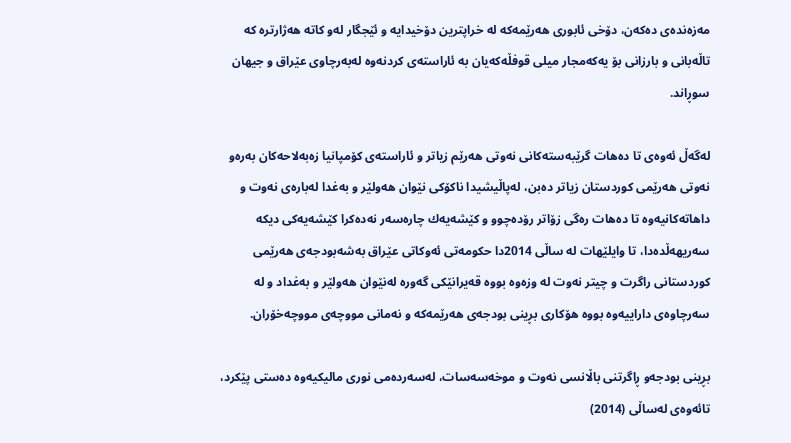مه‌زه‌نده‌ى ده‌كه‌ن، دۆخى ئابورى هه‌رێمه‌كه‌ له‌ خراپترین دۆخیدایه‌ و ئێجگار له‌و كاته‌ هه‌ژارتره‌ كه‌ تاڵه‌بانى و بارزانى بۆ یه‌كه‌مجار میلى قوفڵه‌كه‌یان به‌ ئاراسته‌ى كردنه‌وه‌ له‌به‌رچاوى عێراق و جیهان سوڕاند.

له‌گه‌ڵ ئه‌وه‌ى تا ده‌هات گرێبه‌سته‌كانى نه‌وتى هه‌رێم زیاتر و ئاراسته‌ى كۆمپانیا زه‌به‌لاحه‌كان به‌ره‌و نه‌وتى هه‌رێمى كوردستان زیاتر ده‌بن، له‌پاڵیشیدا ناكۆكى نێوان هه‌ولێر و به‌غدا له‌باره‌ى نه‌وت و داهاته‌كانیه‌وه‌ تا ده‌هات ره‌گى زۆاتر رۆده‌چوو و كێشه‌یه‌ك چاره‌سه‌ر نه‌ده‌كرا كێشه‌یه‌كى دیكه‌ سه‌ریهه‌ڵده‌دا، تا وایلێهات له‌ ساڵى 2014دا حكومه‌تى ئه‌وكاتى عێراق به‌شه‌بودجه‌ى هه‌رێمى كوردستانى راگرت و چیتر نه‌وت له‌ وزه‌وه‌ بووه‌ قه‌یرانێكى گه‌وره‌ له‌نێوان هه‌ولێر و به‌غداد و له‌ سه‌رچاوه‌ى داراییه‌وه‌ بووه‌ هۆكارى بڕینى بودجه‌ى هه‌رێمه‌كه‌ و نه‌مانى مووچه‌ى مووچه‌خۆران.

بڕینی بودجه‌و ڕاگرتنی باڵانسی نه‌وت و موخه‌سه‌سات، له‌سه‌رده‌می نورى مالیكیه‌وه‌ ده‌ستی پێكرد، تائه‌وه‌ی له‌ساڵی (2014)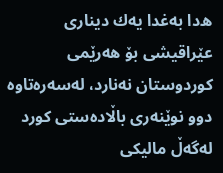ه‌دا به‌غدا یه‌ك دیناری عێراقیشی بۆ هه‌رێمی كوردوستان نه‌نارد، له‌سه‌ره‌تاوه‌ دوو نوێنه‌ری باڵاده‌ستی كورد له‌گه‌ڵ مالیكی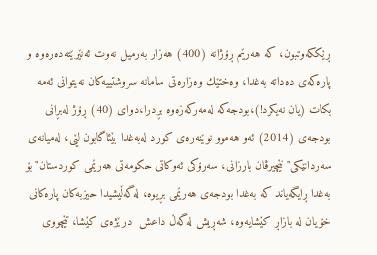ڕێككه‌وتبون، كه‌ هه‌رێم ڕۆژانه‌ (400) هه‌زار به‌رمیل نه‌وت ئه‌نێرێته‌ده‌ره‌وه‌ و پاره‌كه‌ی ده‌داته‌ به‌غدا، وه‌ختێك وه‌زاره‌تی سامانه‌ سروشتییه‌كان نه‌یتوانی ئه‌مه‌ بكات (یان نه‌یكرد!)،بودجه‌كه‌ له‌مه‌ركه‌زه‌وه‌ بڕدرا،دوای (40) ڕۆژ له‌بڕانی بودجه‌ی (2014) ئه‌و هه‌موو نوێنه‌ره‌ی كورد له‌به‌غدا بێئاگابون لێی، له‌میانه‌ی سه‌ردانێكی"نێچیرڤان بارزانی، سه‌رۆكى ئه‌وكاتى حكومه‌تى هه‌رێمى كوردستان"بۆ به‌غدا ڕایگه‌یاند كه‌ به‌غدا بودجه‌ی هه‌رێمی بڕیوه‌، له‌گه‌ڵیشیدا حیزبه‌كان پاره‌كانی خۆیان له‌ بازاڕ كێشایه‌وه‌، شه‌ڕیش له‌گه‌ڵ داعش  درێژه‌ی كێشا، تێچووی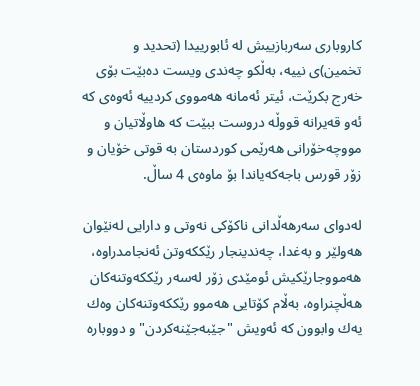كاروباری سه‌ربازییش له‌ ئابورییدا (تحدید و تخمین)ی نییه‌، به‌ڵكو چه‌ندی ویست ده‌بێت بۆی خه‌رج بكرێت، ئیتر ئه‌مانه‌ هه‌مووی كردییه‌ ئه‌وه‌ى كه‌ ئه‌و قه‌یرانه‌ قووڵه‌ دروست ببێت كه‌ هاوڵاتیان و مووچه‌خۆرانى هه‌رێمى كوردستان به‌ قوتى خۆیان و زۆر قورس باجه‌كه‌یاندا بۆ ماوه‌ى 4 ساڵ.

له‌دواى سه‌رهه‌ڵدانى ناكۆكى نه‌وتى و دارایى له‌نێوان هه‌ولێر و به‌غدا، چه‌ندینجار رێككه‌وتن ئه‌نجامدراوه‌، هه‌مووجارێكیش ئومێدى زۆر له‌سه‌ر رێككه‌وتنه‌كان هه‌ڵچنراوه‌، به‌ڵام كۆتایى هه‌موو رێككه‌وتنه‌كان وه‌ك یه‌ك وابوون كه‌ ئه‌ویش "جێبه‌جێنه‌كردن" و دووباره‌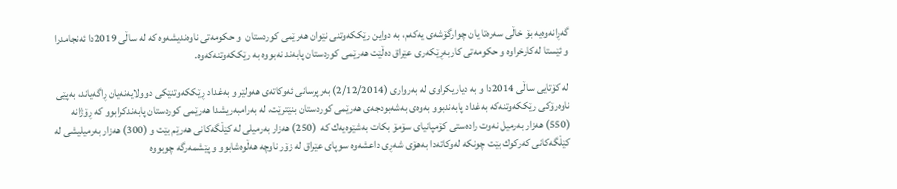گه‌ڕانه‌وه‌یه‌ بۆ خاڵى سه‌ره‌تا یان چوارگۆشه‌ى یه‌كه‌م، به‌ دواین رێككه‌وتنى نێوان هه‌رێمى كوردستان  و حكومه‌تى ناوه‌ندیشه‌وه‌ كه‌ له‌ ساڵى 2019دا ئه‌نجامدرا و ئێستا له‌كارخراوه‌ و حكومه‌تى كاربه‌ڕێكه‌رى عێراق ده‌ڵێت هه‌رێمى كوردستان پابه‌ند نه‌بووه‌ به‌ رێككه‌وتنه‌كه‌وه‌.

له‌ كۆتایى ساڵى 2014دا و به‌ دیاریكراوى له‌ به‌روارى (2/12/2014) به‌رپرسانى ئه‌وكاته‌ى هه‌ولێر و به‌غداد ڕێككه‌وتنێكی دوولایه‌نه‌یان ڕاگه‌یاند، به‌پێى ناوه‌رۆكى رێككه‌وتنه‌كه‌ به‌غداد پابه‌ندبوو به‌وه‌ى به‌شه‌بودجه‌ى هه‌رێمى كوردستان بنێترێت، له‌ به‌رامبه‌ریشدا هه‌رێمى كوردستان پابه‌ندكرابوو كه‌ ڕۆژانه‌ (550) هه‌زار به‌رمیل نه‌وت راده‌ستى كۆمپانیاى سۆمۆ بكات به‌شێوه‌یه‌ك كه‌  (250) هه‌زار به‌رمیلى له‌ كێڵگه‌كانی هه‌رێم بێت و (300) هه‌زار به‌رمیلیشى له‌ كێڵگه‌كانی كه‌ركوك بێت چونكه‌ له‌وكاته‌دا به‌هۆى شه‌ڕى داعشه‌وه‌ سوپاى عێراق له‌ زۆر ناوچه‌ هه‌ڵوه‌شابوو و پێشمه‌رگه‌ چوبووه‌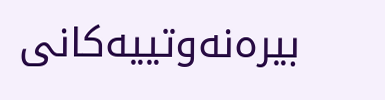بیره‌نه‌وتییه‌كانى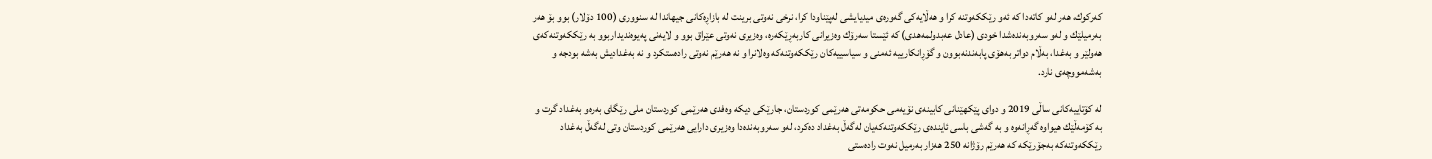كه‌ركوك، هه‌ر له‌و كاته‌دا كه‌ ئه‌و رێككه‌وتنه‌ كرا و هه‌ڵایه‌كى گه‌وره‌ى میدیایشى له‌پێناودا كرا، نرخى نه‌وتى برینت له‌ بازاڕه‌كانى جیهاندا له‌ سنوورى (100 دۆلار) بوو بۆ هه‌ر به‌رمیلێك و له‌و سه‌روبه‌نده‌شدا خودى (عادل عه‌بدولمه‌هدى) كه‌ ئێستا سه‌رۆك وه‌زیرانى كاربه‌ڕێكه‌ره‌، وه‌زیرى نه‌وتى عێراق بوو و لایه‌نى په‌یوه‌ندیداربوو به‌ رێككه‌وتنه‌كه‌ى هه‌ولێر و به‌غدا، به‌ڵام دواتر به‌هۆى پابه‌ندنه‌بوون و گۆڕانكارییه‌ ئه‌منى و سیاسییه‌كان رێككه‌وتنه‌كه‌ وه‌لانرا و نه‌ هه‌رێم نه‌وتى راده‌ستكرد و نه‌ به‌غدادیش به‌شه‌ بودجه‌ و به‌شه‌مووچه‌ى نارد.

له‌ كۆتاییه‌كانى ساڵى 2019 و دواى پێكهێنانى كابینه‌ى نۆیه‌مى حكومه‌تى هه‌رێمى كوردستان، جارێكى دیكه‌ وه‌فدى هه‌رێمى كوردستان ملى رێگاى به‌ره‌و به‌غداد گرت و به‌ كۆمه‌ڵێك هیواوه‌ گه‌ڕانه‌وه‌ و به‌ گه‌شى باسى ئاینده‌ى رێككه‌وتنه‌كه‌یان له‌گه‌ڵ به‌غداد ده‌كرد، له‌و سه‌روبه‌نده‌دا وه‌زیرى دارایى هه‌رێمى كوردستان وتى له‌گه‌ڵ به‌غداد رێككه‌وتنه‌كه‌ به‌جۆرێكه‌ كه‌ هه‌رێم رۆژانه‌ 250 هه‌زار به‌رمیل نه‌وت راده‌ستى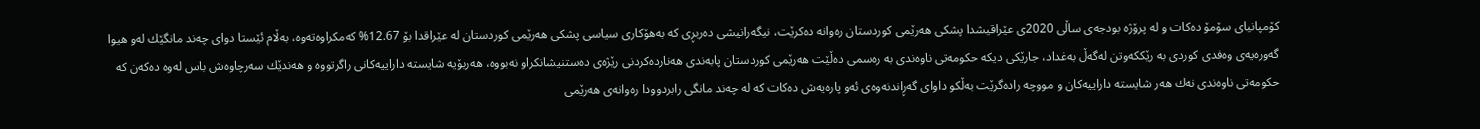كۆمپانیاى سۆمۆ ده‌كات و له‌ پرۆژه‌ بودجه‌ى ساڵى 2020ى عێراقیشدا پشكى هه‌رێمى كوردستان ره‌وانه‌ ده‌كرێت، نیگه‌رانیشى ده‌ربڕى كه‌ به‌هۆكارى سیاسى پشكى هه‌رێمى كوردستان له‌ عێراقدا بۆ 12.67% كه‌مكراوه‌ته‌وه‌، به‌ڵام ئێستا دواى چه‌ند مانگێك له‌و هیوا گه‌وره‌یه‌ى وه‌فدى كوردى به‌ رێككه‌وتن له‌گه‌ڵ به‌غداد، جارێكى دیكه‌ حكومه‌تى ناوه‌ندى به‌ ره‌سمى ده‌ڵێت هه‌رێمى كوردستان پابه‌ندى هه‌نارده‌كردنى رێژه‌ى ده‌ستنیشانكراو نه‌بووه‌، هه‌ربۆیه‌ شایسته‌ داراییه‌كانى راگرتووه‌ و هه‌ندێك سه‌رچاوه‌ش باس له‌وه‌ ده‌كه‌ن كه‌ حكومه‌تى ناوه‌ندى نه‌ك هه‌ر شایسته‌ داراییه‌كان و مووچه‌ راده‌گرێت به‌ڵكو داواى گه‌ڕاندنه‌وه‌ى ئه‌و پاره‌یه‌ش ده‌كات كه‌ له‌ چه‌ند مانگى رابردوودا ره‌وانه‌ى هه‌رێمى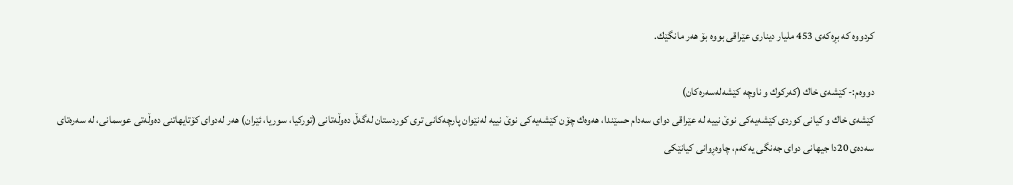كردووه‌ كه‌ بڕه‌كه‌ى 453 ملیار دینارى عێراقى بووه‌ بۆ هه‌ر مانگێك.

دووه‌م:- كێشه‌ى خاك (كه‌ركوك و ناوچه‌ كێشه‌له‌سه‌ره‌كان)
كێشه‌ى خاك و كیانى كوردى كێشه‌یه‌كى نوێ نییه‌ له‌ عێراقى دواى سه‌دام حسێندا، هه‌وه‌ك چۆن كێشه‌یه‌كى نوێ نییه‌ له‌نێوان پارچه‌كانى ترى كوردستان له‌گه‌ڵ ده‌وڵه‌تانى (توركیا، سوریا، ئێران) هه‌ر له‌دواى كۆتایهاتنى ده‌وڵه‌تى عوسمانى، له‌ سه‌ره‌تاى سه‌ده‌ى 20دا جیهانى دواى جه‌نگى یه‌كه‌م، چاوه‌ڕوانى كیانێكى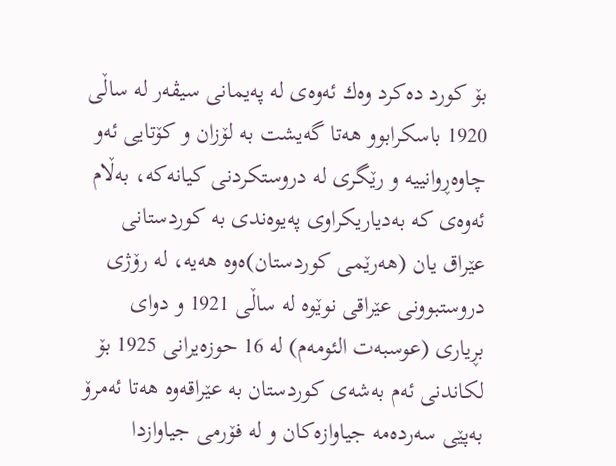بۆ كورد ده‌كرد وه‌ك ئه‌وه‌ى له‌ په‌یمانى سیڤه‌ر له‌ ساڵى 1920 باسكرابوو هه‌تا گه‌یشت به‌ لۆزان و كۆتایى ئه‌و چاوه‌ڕوانییه‌ و رێگرى له‌ دروستكردنى كیانه‌كه‌، به‌ڵام ئه‌وه‌ى كه‌ به‌دیاریكراوى په‌یوه‌ندى به‌ كوردستانى عێراق یان (هه‌رێمى كوردستان)ه‌وه‌ هه‌یه‌، له‌ رۆژى دروستبوونى عێراقى نوێوه‌ له‌ ساڵى 1921 و دواى بڕیارى (عوسبه‌ت الئومه‌م) له‌ 16 حوزه‌یرانى 1925 بۆ لكاندنى ئه‌م به‌شه‌ى كوردستان به‌ عێراقه‌وه‌ هه‌تا ئه‌مرۆ به‌پێى سه‌رده‌مه‌ جیاوازه‌كان و له‌ فۆرمى جیاوازدا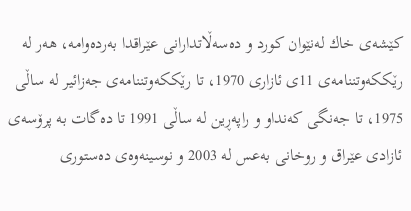كێشه‌ى خاك له‌نێوان كورد و ده‌سه‌ڵاتدارانى عێراقدا به‌رده‌وامه‌، هه‌ر له‌ رێككه‌وتننامه‌ى 11ى ئازارى 1970، تا رێككه‌وتننامه‌ى جه‌زائیر له‌ ساڵى 1975، تا جه‌نگى كه‌نداو و راپه‌ڕین له‌ ساڵى 1991 تا ده‌گات به‌ پرۆسه‌ى ئازادى عێراق و روخانى به‌عس له‌ 2003 و نوسینه‌وه‌ى ده‌ستورى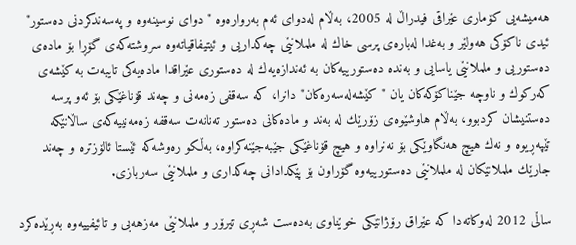هه‌میشه‌یى كۆمارى عێراقى فیدراڵ له‌ 2005، به‌ڵام له‌دواى ئه‌م به‌رواره‌وه‌ "دواى نوسینه‌وه‌ و په‌سه‌ندكردنى ده‌ستور" ئیدى ناكۆكى هه‌ولێر و به‌غدا له‌باره‌ى پرسى خاك له‌ ململانێى چه‌كداریى و ئیتیفاقیاته‌وه‌ سروشته‌كه‌ى گۆڕا بۆ ماده‌ى ده‌ستوریى و ململانێى یاسایى و به‌نده‌ ده‌ستورییه‌كان به‌ ئه‌ندازه‌یه‌ك له‌ ده‌ستورى عێراقدا ماده‌یه‌كى تایبه‌ت به‌ كێشه‌ى كه‌ركوك و ناوچه‌ جێناكۆكه‌كان یان "كێشه‌له‌سه‌ره‌كان" دانرا، كه‌ سه‌قفى زه‌مه‌نى و چه‌ند قۆناغێكى بۆ ئه‌و پرسه‌ ده‌ستنیشان كردبوو، به‌ڵام هاوشێوه‌ى زۆرێك له‌ به‌ند و ماده‌كانى ده‌ستور ته‌نانه‌ت سه‌قفه‌ زه‌مه‌نییه‌كه‌ى ساڵانێكه‌ تێپه‌ڕیوه‌ و نه‌ك هیچ هه‌نگاوێكى بۆ نه‌نراوه‌ و هیچ قۆناغێكى جێبه‌جێنه‌كراوه‌، به‌ڵكو ره‌وشه‌كه‌ ئێستا ئالۆزتره‌ و چه‌ند جارێك ململانێكان له‌ ململانێى ده‌ستورییه‌وه‌ گۆراون بۆ پێكدادانى چه‌كدارى و ململانێى سه‌ربازى.

ساڵى 2012 له‌وكاته‌دا كه‌ عێراق رۆژانێكى خوێناوى به‌ده‌ست شه‌ڕى تیرۆر و ململانێى مه‌زهه‌بى و تائیفییه‌وه‌ به‌ڕێده‌كرد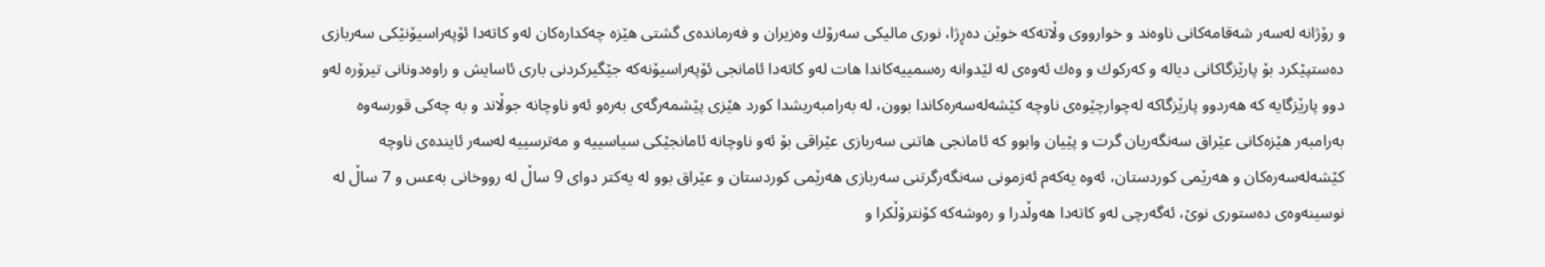و رۆژانه‌ له‌سه‌ر شه‌قامه‌كانى ناوه‌ند و خوارووى وڵاته‌كه‌ خوێن ده‌ڕژا، نورى مالیكى سه‌رۆك وه‌زیران و فه‌رمانده‌ى گشتى هێزه‌ چه‌كداره‌كان له‌و كاته‌دا ئۆپه‌راسیۆنێكى سه‌ربازى ده‌ستپێكرد بۆ پارێزگاكانى دیاله‌ و كه‌ركوك و وه‌ك ئه‌وه‌ى له‌ لێدوانه‌ ره‌سمییه‌كاندا هات له‌و كاته‌دا ئامانجى ئۆپه‌راسیۆنه‌كه‌ جێگیركردنى بارى ئاسایش و راوه‌دونانى تیرۆره‌ له‌و دوو پارێزگایه‌ كه‌ هه‌ردوو پارێزگاكه‌ له‌چوارچێوه‌ى ناوچه‌ كێشه‌له‌سه‌ره‌كاندا بوون، له‌ به‌رامبه‌ریشدا كورد هێزى پێشمه‌رگه‌ى به‌ره‌و ئه‌و ناوچانه‌ جوڵاند و به‌ چه‌كى قورسه‌وه‌ به‌رامبه‌ر هێزه‌كانى عێراق سه‌نگه‌ریان گرت و پێیان وابوو كه‌ ئامانجى هاتنى سه‌ربازى عێراقى بۆ ئه‌و ناوچانه‌ ئامانجێكى سیاسییه‌ و مه‌ترسییه‌ له‌سه‌ر ئاینده‌ى ناوچه‌ كێشه‌له‌سه‌ره‌كان و هه‌رێمى كوردستان، ئه‌وه‌ یه‌كه‌م ئه‌زمونى سه‌نگه‌رگرتنى سه‌ربازى هه‌رێمى كوردستان و عێراق بوو له‌ یه‌كتر دواى 9 ساڵ له‌ رووخانى به‌عس و 7 ساڵ له‌ نوسینه‌وه‌ى ده‌ستورى نوێ، ئه‌گه‌رچى له‌و كاته‌دا هه‌وڵدرا و ره‌وشه‌كه‌ كۆنترۆڵكرا و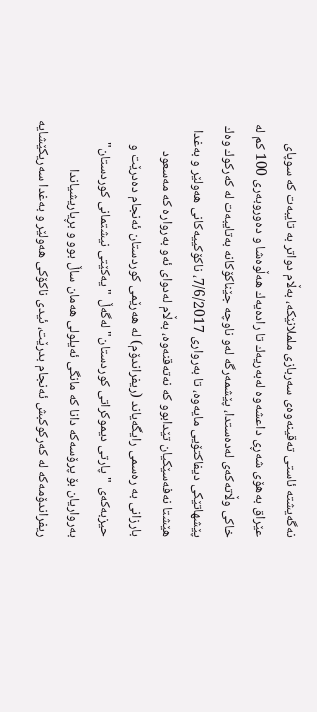نه‌گه‌یشته‌ ئاستى ته‌قینه‌وه‌ى سه‌ربازى ململانێكه‌، به‌ڵام دواتر به‌ تایبه‌ت كه‌ سوپاى عێراق به‌هۆى شه‌ڕى داعشه‌وه‌ له‌به‌ریه‌ك تا راده‌یه‌ك هه‌ڵوه‌شا و ده‌وروبه‌رى 100 كم له‌ خاكى وڵاته‌كه‌ى له‌ده‌ستدا، پێشمه‌رگه‌ له‌و ناوچه‌ جێناكۆكانه‌ به‌تایبه‌ت له‌ كه‌ركوك وه‌ك پێشهاتێكى دیفاكتۆیى مایه‌وه‌، تا به‌روارى 7/6/2017، ناكۆكییه‌كانى هه‌ولێر و به‌غدا هێشتا نه‌فه‌سێكیان تێدابوو كه‌ نه‌ته‌قنه‌وه‌، به‌ڵام له‌دواى ئه‌و به‌رواره‌ كه‌ مه‌سعود بارزانى به‌ ره‌سمى رایگه‌یاند (ریفراندۆم) له‌ هه‌رێمى كوردستان ئه‌نجام ده‌درێت و حیزبه‌كه‌ى "پارتى دیموكراتى كوردستان" له‌گه‌ڵ "یه‌كێتى نیشتمانى كوردستان" به‌رواریان بۆ پرۆسه‌كه‌ دانا كه‌ مانگى ئه‌یلولى هه‌مان ساڵ بوو و بڕیاریشیاندا ریفراندۆمه‌كه‌ له‌ كه‌ركوكبش ئه‌نجام بدرێت، ئیدى ناكۆكى هه‌ولێر و به‌غدا سه‌ریكێشایه‌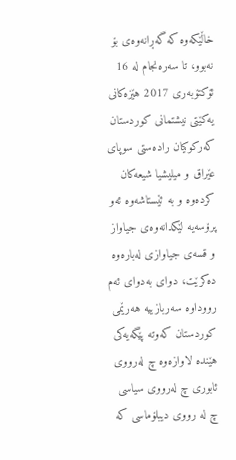خاڵێكه‌وه‌ كه‌ گه‌ڕانه‌وه‌ى بۆ نه‌بوو، تا سه‌ره‌نجام له‌ 16 ئۆكتۆبه‌رى 2017 هێزه‌كانى یه‌كێتى نیشتمانى كوردستان كه‌ركوكیان راده‌ستى سوپاى عێراق و میلیشیا شیعه‌كان كرده‌وه‌ و به‌ ئێستاشه‌وه‌ ئه‌و پرۆسه‌یه‌ لێكدانه‌وه‌ى جیاواز و قسه‌ى جیاوازى له‌باره‌وه‌ ده‌كرێت، دواى به‌دواى ئه‌م رووداوه‌ سه‌ربازییه‌ هه‌رێمى كوردستان كه‌وته‌ پێگه‌یه‌كى هێنده‌ لاوازه‌وه‌ چ له‌رووى ئابورى چ له‌رووى سیاسى چ له‌ رووى دیبلۆماسى كه‌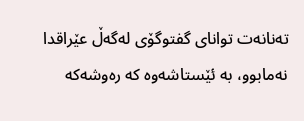ته‌نانه‌ت تواناى گفتوگۆى له‌گه‌ڵ عێراقدا نه‌مابوو، به‌ ئێستاشه‌وه‌ كه‌ ره‌وشه‌كه‌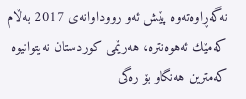نه‌گه‌ڕاوه‌ته‌وه‌ پێش ئه‌و رووداوانه‌ى 2017 به‌ڵام كه‌مێك ئه‌هوه‌نتره‌، هه‌رێمى كوردستان نه‌یتوانیوه‌ كه‌مترین هه‌نگاو بۆ ره‌گى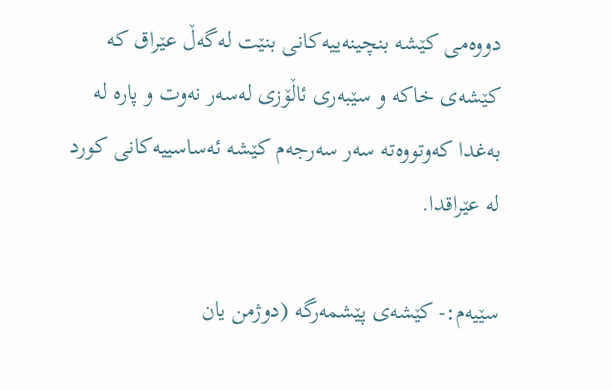دووه‌مى كێشه‌ بنچینه‌ییه‌كانى بنێت له‌گه‌ڵ عێراق كه‌ كێشه‌ى خاكه‌ و سێبه‌رى ئاڵۆزى له‌سه‌ر نه‌وت و پاره‌ له‌ به‌غدا كه‌وتووه‌ته‌ سه‌ر سه‌رجه‌م كێشه‌ ئه‌ساسییه‌كانى كورد له‌ عێراقدا.

سێیه‌م:- كێشه‌ى پێشمه‌رگه‌ (دوژمن یان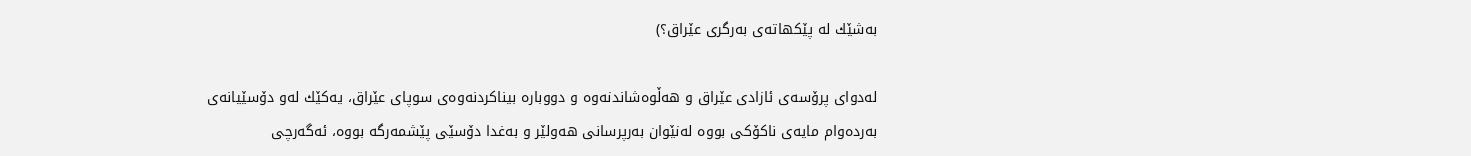به‌شێك له‌ پێكهاته‌ى به‌رگرى عێراق؟)

له‌دواى پرۆسه‌ى ئازادى عێراق و هه‌ڵوه‌شاندنه‌وه‌ و دووباره‌ بیناكردنه‌وه‌ى سوپاى عێراق، یه‌كێك له‌و دۆسێیانه‌ى به‌رده‌وام مایه‌ى ناكۆكى بووه‌ له‌نێوان به‌رپرسانى هه‌ولێر و به‌غدا دۆسێى پێشمه‌رگه‌ بووه‌، ئه‌گه‌رچى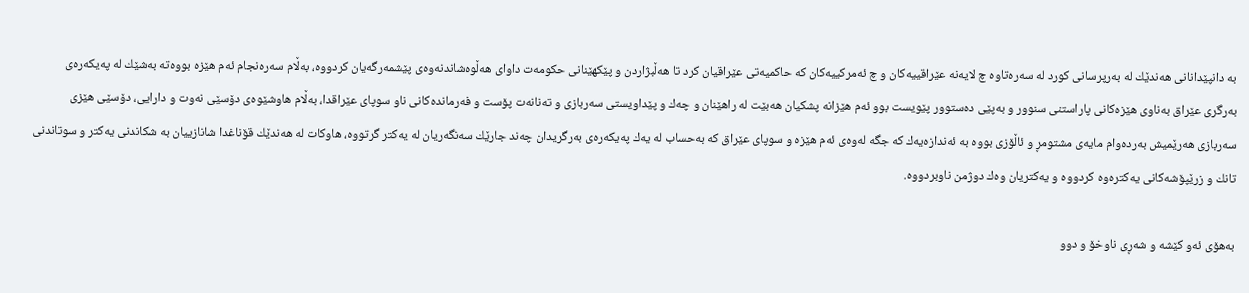به‌ دانپێدانانى هه‌ندێك له‌ به‌رپرسانى كورد له‌ سه‌ره‌تاوه‌ چ لایه‌نه‌ عێراقییه‌كان و چ ئه‌مركییه‌كان كه‌ حاكمیه‌تى عێراقیان كرد تا هه‌ڵبژاردن و پێكهێنانى حكومه‌ت داواى هه‌ڵوه‌شاندنه‌وه‌ى پێشمه‌رگه‌یان كردووه‌، به‌ڵام سه‌ره‌نجام ئه‌م هێزه‌ بووه‌ته‌ به‌شێك له‌ په‌یكه‌ره‌ى به‌رگرى عێراق به‌ناوى هێزه‌كانى پاراستنى سنوور و به‌پێى ده‌ستوور پێویست بوو ئه‌م هێزانه‌ پشكیان هه‌بێت له‌ راهێنان و چه‌ك و پێداویستى سه‌ربازى و ته‌نانه‌ت پۆست و فه‌رمانده‌كانى ناو سوپاى عێراقدا، به‌ڵام هاوشێوه‌ى دۆسێى نه‌وت و دارایى، دۆسێى هێزى سه‌ربازى هه‌رێمیش به‌رده‌وام مایه‌ى مشتومڕ و ئاڵۆزى بووه‌ به‌ ئه‌ندازه‌یه‌ك كه‌ جگه‌ له‌وه‌ى ئه‌م هێزه‌ و سوپاى عێراق كه‌ به‌حساب له‌ یه‌ك په‌یكه‌ره‌ى به‌رگریدان چه‌ند جارێك سه‌نگه‌ریان له‌ یه‌كتر گرتووه‌، هاوكات له‌ هه‌ندێك قۆناغدا شانازییان به‌ شكاندنى یه‌كتر و سوتاندنى تانك و زرێپۆشه‌كانى یه‌كتره‌وه‌ كردووه‌ و یه‌كتریان وه‌ك دوژمن ناوبردووه‌.

به‌هۆى ئه‌و كێشه‌ و شه‌ڕى ناوخۆ و دوو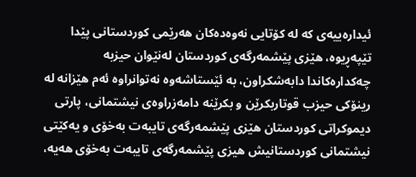ئیداره‌ییه‌ى كه‌ له‌ كۆتایى نه‌وه‌ده‌كان هه‌رێمى كوردستانى پێدا تێپه‌ڕیوه‌، هێزى پێشمه‌رگه‌ى كوردستان له‌نێوان حیزبه‌ چه‌كداره‌كاندا دابه‌شكراون، به‌ ئێستاشه‌وه‌ نه‌توانراوه‌ ئه‌م هێزانه‌ له‌ رینۆكى حیزب قوتاربكرێن و بكرێنه‌ دامه‌زراوه‌ى نیشتمانى، پارتى دیموكراتى كوردستان هێزى پێشمه‌رگه‌ى تایبه‌ت به‌خۆى و یه‌كێتى نیشتمانى كوردستانیش هیزى پێشمه‌رگه‌ى تایبه‌ت به‌خۆى هه‌یه‌،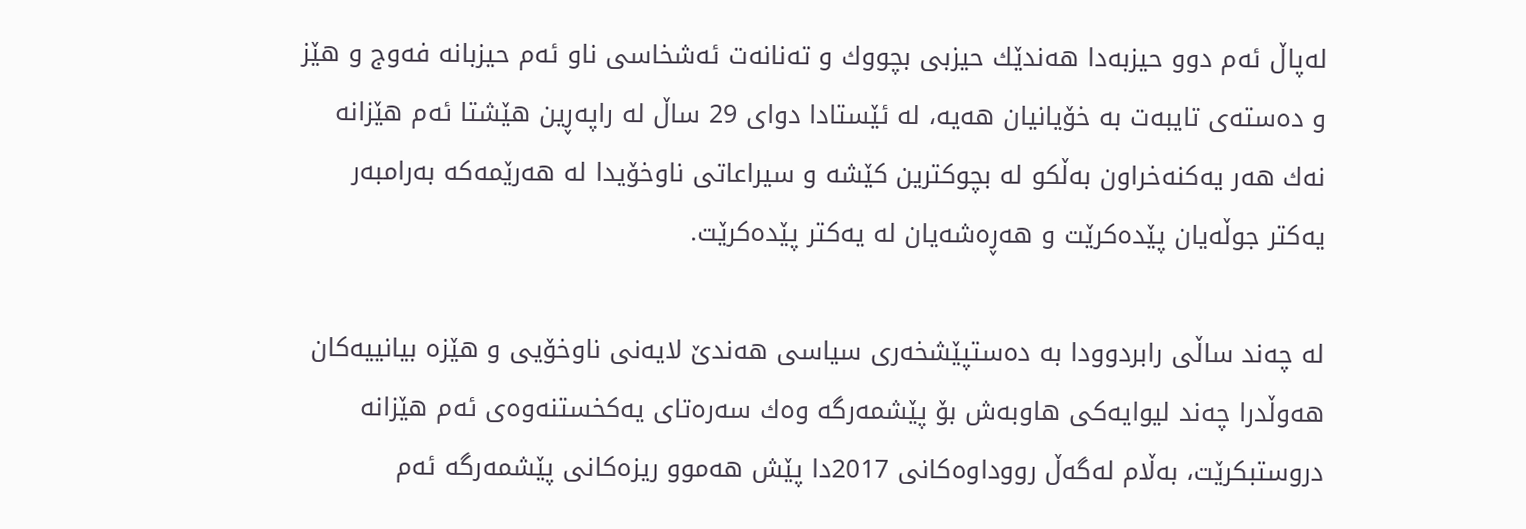له‌پاڵ ئه‌م دوو حیزبه‌دا هه‌ندێك حیزبى بچووك و ته‌نانه‌ت ئه‌شخاسى ناو ئه‌م حیزبانه‌ فه‌وج و هێز و ده‌سته‌ى تایبه‌ت به‌ خۆیانیان هه‌یه‌، له‌ ئێستادا دواى 29 ساڵ له‌ راپه‌ڕین هێشتا ئه‌م هێزانه‌ نه‌ك هه‌ر یه‌كنه‌خراون به‌ڵكو له‌ بچوكترین كێشه‌ و سیراعاتى ناوخۆیدا له‌ هه‌رێمه‌كه‌ به‌رامبه‌ر یه‌كتر جوڵه‌یان پێده‌كرێت و هه‌ڕه‌شه‌یان له‌ یه‌كتر پێده‌كرێت.

له‌ چه‌ند ساڵى رابردوودا به‌ ده‌ستپێشخه‌رى سیاسى هه‌ندێ لایه‌نى ناوخۆیى و هێزه‌ بیانییه‌كان هه‌وڵدرا چه‌ند لیوایه‌كى هاوبه‌ش بۆ پێشمه‌رگه‌ وه‌ك سه‌ره‌تاى یه‌كخستنه‌وه‌ى ئه‌م هێزانه‌ دروستبكرێت، به‌ڵام له‌گه‌ڵ رووداوه‌كانى 2017دا پێش هه‌موو ریزه‌كانى پێشمه‌رگه‌ ئه‌م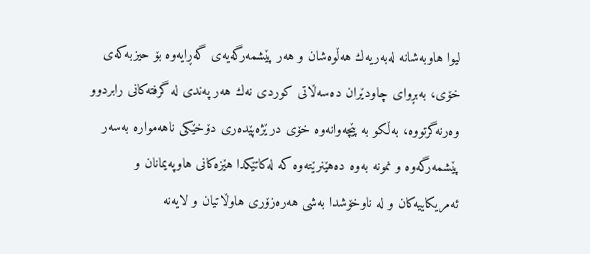لیوا هاوبه‌شانه‌ له‌به‌ریه‌ك هه‌ڵوه‌شان و هه‌ر پێشمه‌رگه‌یه‌ى گه‌ڕایه‌وه‌ بۆ حیزبه‌كه‌ى خۆى، به‌بڕواى چاودێران ده‌سه‌ڵاتى كوردى نه‌ك هه‌ر په‌ندى له‌ گرفته‌كانى رابردوو وه‌رنه‌گرتووه‌، به‌ڵكو به‌ پێچه‌وانه‌وه‌ خۆى درێژه‌پێده‌رى دۆخێكى ناهه‌مواره‌ به‌سه‌ر پێشمه‌رگه‌وه‌ و نمونه‌ به‌وه‌ ده‌هێنرێته‌وه‌ كه‌ له‌كاتێكدا هێزه‌كانى هاوپه‌یمانان و ئه‌مریكاییه‌كان و له‌ ناوخۆشدا به‌شى هه‌ره‌زۆرى هاوڵاتیان و لایه‌نه‌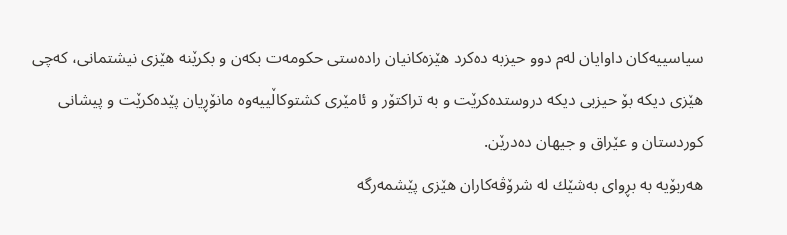سیاسییه‌كان داوایان له‌م دوو حیزبه‌ ده‌كرد هێزه‌كانیان راده‌ستى حكومه‌ت بكه‌ن و بكرێنه‌ هێزى نیشتمانى، كه‌چى هێزى دیكه‌ بۆ حیزبى دیكه‌ دروستده‌كرێت و به‌ تراكتۆر و ئامێرى كشتوكاڵییه‌وه‌ مانۆڕیان پێده‌كرێت و پیشانى كوردستان و عێراق و جیهان ده‌درێن.
هه‌ربۆیه‌ به‌ بڕواى به‌شێك له‌ شرۆڤه‌كاران هێزى پێشمه‌رگه‌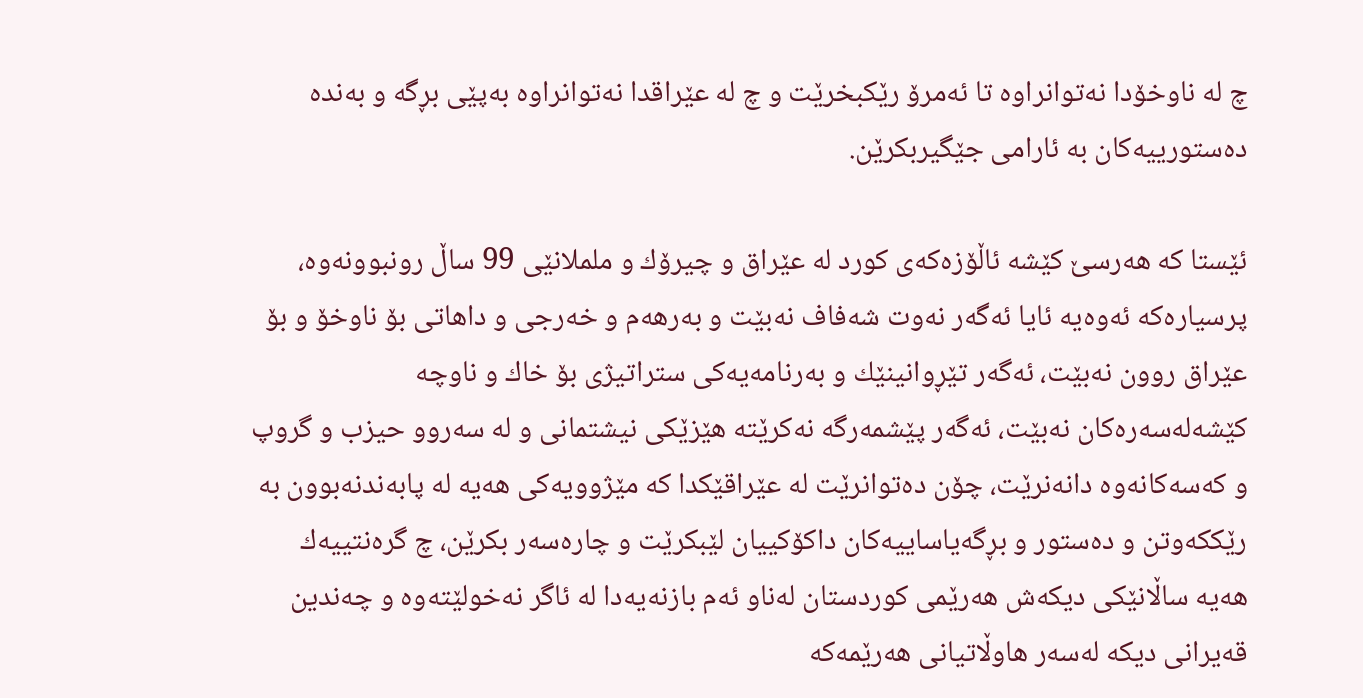چ له‌ ناوخۆدا نه‌توانراوه‌ تا ئه‌مرۆ رێكبخرێت و چ له‌ عێراقدا نه‌توانراوه‌ به‌پێى بڕگه‌ و به‌نده‌ ده‌ستورییه‌كان به‌ ئارامى جێگیربكرێن.

ئێستا كه‌ هه‌رسێ كێشه‌ ئاڵۆزه‌كه‌ى كورد له‌ عێراق و چیرۆك و ململانێى 99 ساڵ رونبوونه‌وه‌، پرسیاره‌كه‌ ئه‌وه‌یه‌ ئایا ئه‌گه‌ر نه‌وت شه‌فاف نه‌بێت و به‌رهه‌م و خه‌رجى و داهاتى بۆ ناوخۆ و بۆ عێراق روون نه‌بێت، ئه‌گه‌ر تێڕوانینێك و به‌رنامه‌یه‌كى ستراتیژى بۆ خاك و ناوچه‌ كێشه‌له‌سه‌ره‌كان نه‌بێت، ئه‌گه‌ر پێشمه‌رگه‌ نه‌كرێته‌ هێزێكى نیشتمانى و له‌ سه‌روو حیزب و گروپ و كه‌سه‌كانه‌وه‌ دانه‌نرێت، چۆن ده‌توانرێت له‌ عێراقێكدا كه‌ مێژوویه‌كى هه‌یه‌ له‌ پابه‌ندنه‌بوون به‌ رێككه‌وتن و ده‌ستور و بڕگه‌یاساییه‌كان داكۆكییان لێبكرێت و چاره‌سه‌ر بكرێن، چ گره‌نتییه‌ك هه‌یه‌ ساڵانێكى دیكه‌ش هه‌رێمى كوردستان له‌ناو ئه‌م بازنه‌یه‌دا له‌ ئاگر نه‌خولێته‌وه‌ و چه‌ندین قه‌یرانى دیكه‌ له‌سه‌ر هاوڵاتیانى هه‌رێمه‌كه‌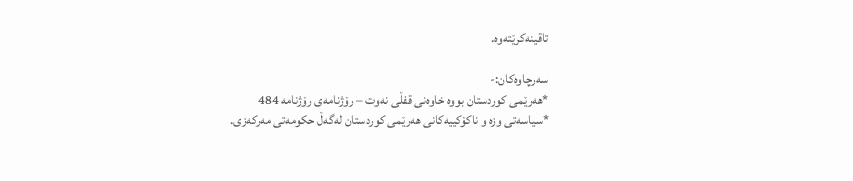تاقینه‌كرێته‌وه‌.

سه‌رچاوه‌كان:-
*هه‌رێمى كوردستان بووه‌ خاوه‌نى قفڵى نه‌وت – رۆژنامه‌ى رۆژنامه‌ 484
*سیاسه‌تى وزه‌ و ناكۆكییه‌كانى هه‌رێمى كوردستان له‌گه‌ڵ حكومه‌تى مه‌ركه‌زى.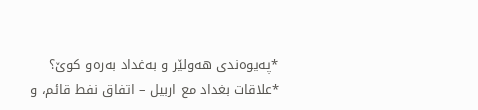*په‌یوه‌ندى هه‌ولێر و به‌غداد به‌ره‌و كوێ؟
*علاقات بغداد مع اربيل – اتفاق نفط قائم، و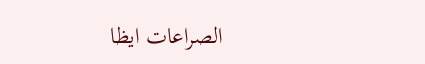الصراعات ايظا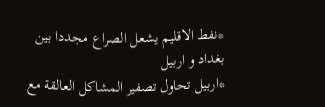*نفط الاقليم يشعل الصراع مجددا بين بغداد و اربيل
*اربيل تحاول تصفير المشاكل العالقة مع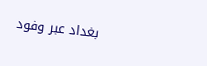بغداد عبر وفود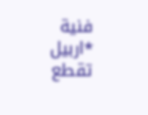فنية
*اربيل تقطع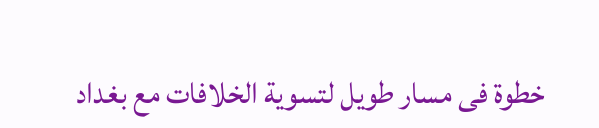خطوة فى مسار طويل لتسوية الخلافات مع بغداد